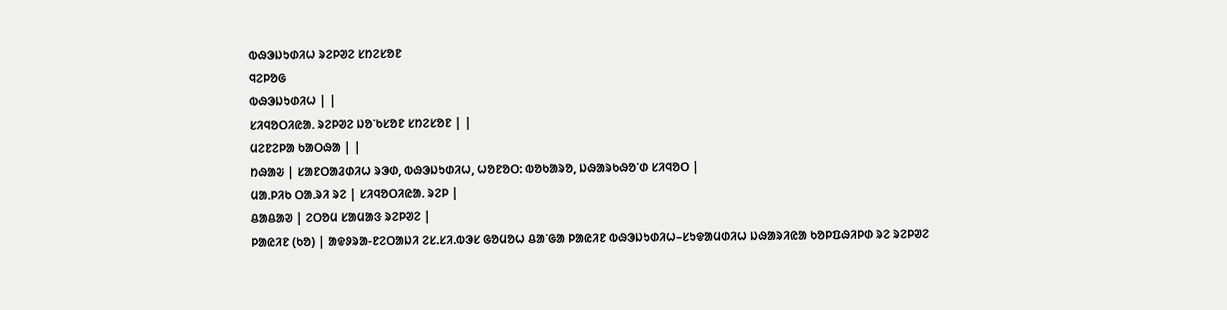ᱵᱷᱳᱡᱩᱰᱤᱦ ᱨᱮᱞᱣᱮ ᱥᱴᱮᱥᱚᱱ
ᱧᱮᱞᱚᱜ
ᱵᱷᱳᱡᱩᱰᱤᱦ | |
ᱥᱤᱧᱚᱛᱤᱭᱟᱹ ᱨᱮᱞᱣᱮ ᱡᱚᱸᱠᱥᱚᱱ ᱥᱴᱮᱥᱚᱱ | |
ᱢᱮᱱᱮᱞᱟ ᱠᱟᱛᱷᱟ | |
ᱴᱷᱟᱶ | ᱥᱟᱱᱛᱟᱲᱰᱤᱦ ᱨᱳᱰ, ᱵᱷᱳᱡᱩᱰᱤᱦ, ᱦᱚᱱᱚᱛ: ᱵᱚᱠᱟᱨᱚ, ᱡᱷᱟᱨᱠᱷᱚᱸᱰ ᱥᱤᱧᱚᱛ |
ᱢᱟᱹᱞᱤᱠ ᱛᱟᱹᱨᱤ ᱨᱮ | ᱥᱤᱧᱚᱛᱤᱭᱟᱹ ᱨᱮᱞ |
ᱪᱟᱪᱟᱣ | ᱮᱛᱚᱢ ᱥᱟᱢᱟᱝ ᱨᱮᱞᱣᱮ |
ᱞᱟᱭᱤᱱ (ᱠᱚ) | ᱟᱫᱽᱨᱟ-ᱱᱮᱛᱟᱡᱤ ᱮᱥ.ᱥᱤ.ᱵᱳᱥ ᱜᱚᱢᱚᱦ ᱪᱟᱸᱜᱟ ᱞᱟᱭᱤᱱ ᱵᱷᱳᱡᱩᱰᱤᱦ–ᱥᱩᱫᱟᱢᱰᱤᱦ ᱡᱷᱟᱨᱤᱭᱟ ᱠᱚᱞᱯᱷᱤᱞᱰ ᱨᱮ ᱨᱮᱞᱣᱮ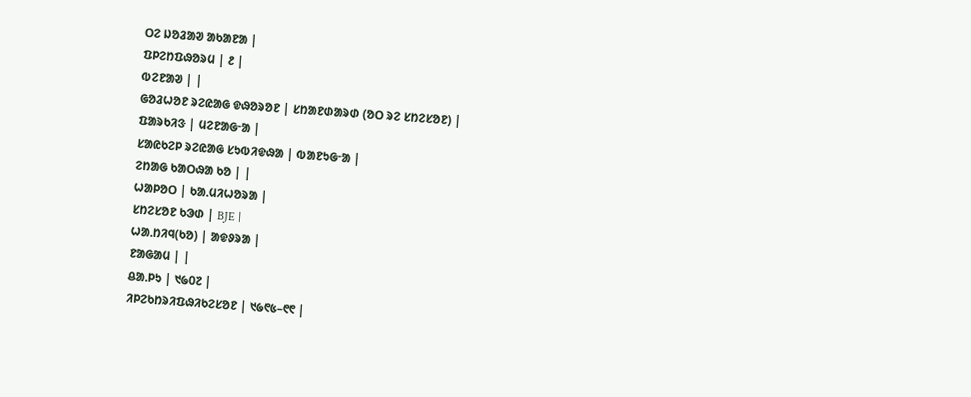ᱛᱮ ᱡᱚᱲᱟᱣ ᱟᱠᱟᱱᱟ |
ᱯᱞᱮᱴᱯᱷᱚᱨᱢ | ᱒ |
ᱵᱮᱱᱟᱣ | |
ᱜᱚᱲᱦᱚᱱ ᱨᱮᱭᱟᱜ ᱫᱷᱚᱨᱚᱱ | ᱥᱴᱟᱱᱰᱟᱨᱰ (ᱚᱛ ᱨᱮ ᱥᱴᱮᱥᱚᱱ) |
ᱯᱟᱨᱠᱤᱝ | ᱢᱮᱱᱟᱜᱼᱟ |
ᱥᱟᱭᱠᱮᱞ ᱨᱮᱭᱟᱜ ᱥᱩᱵᱤᱫᱷᱟ | ᱵᱟᱱᱩᱜᱼᱟ |
ᱮᱴᱟᱜ ᱠᱟᱛᱷᱟ ᱠᱚ | |
ᱦᱟᱞᱚᱛ | ᱠᱟᱹᱢᱤᱦᱚᱨᱟ |
ᱥᱴᱮᱥᱚᱱ ᱠᱳᱰ | BJE |
ᱦᱟᱹᱴᱤᱧ(ᱠᱚ) | ᱟᱫᱽᱨᱟ |
ᱱᱟᱜᱟᱢ | |
ᱪᱟᱹᱞᱩ | ᱑᱙᱐᱗ |
ᱤᱞᱮᱠᱴᱨᱤᱯᱷᱤᱠᱮᱥᱚᱱ | ᱑᱙᱖᱕–᱖᱖ |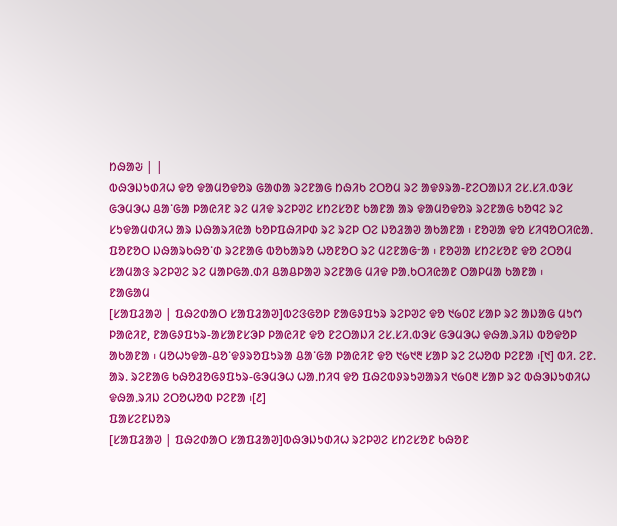ᱴᱷᱟᱶ | |
ᱵᱷᱳᱡᱩᱰᱤᱦ ᱫᱚ ᱫᱟᱢᱚᱫᱚᱨ ᱜᱟᱰᱟ ᱨᱮᱱᱟᱜ ᱴᱷᱤᱠ ᱮᱛᱚᱢ ᱨᱮ ᱟᱫᱽᱨᱟ-ᱱᱮᱛᱟᱡᱤ ᱮᱥ.ᱥᱤ.ᱵᱳᱥ ᱜᱳᱢᱳᱦ ᱪᱟᱸᱜᱟ ᱞᱟᱭᱤᱱ ᱨᱮ ᱢᱤᱫ ᱨᱮᱞᱣᱮ ᱥᱴᱮᱥᱚᱱ ᱠᱟᱱᱟ ᱟᱨ ᱫᱟᱢᱚᱫᱚᱨ ᱨᱮᱱᱟᱜ ᱠᱚᱧᱮ ᱨᱮ ᱥᱩᱫᱟᱢᱰᱤᱦ ᱟᱨ ᱡᱷᱟᱨᱤᱭᱟ ᱠᱚᱞᱯᱷᱤᱞᱰ ᱨᱮ ᱨᱮᱞ ᱛᱮ ᱡᱚᱲᱟᱣ ᱟᱠᱟᱱᱟ ᱾ ᱱᱚᱣᱟ ᱫᱚ ᱥᱤᱧᱚᱛᱤᱭᱟᱹ ᱯᱚᱱᱚᱛ ᱡᱷᱟᱨᱠᱷᱚᱸᱰ ᱨᱮᱱᱟᱜ ᱵᱚᱠᱟᱨᱚ ᱦᱚᱱᱚᱛ ᱨᱮ ᱢᱮᱱᱟᱜᱼᱟ ᱾ ᱱᱚᱣᱟ ᱥᱴᱮᱥᱚᱱ ᱫᱚ ᱮᱛᱚᱢ ᱥᱟᱢᱟᱝ ᱨᱮᱞᱣᱮ ᱨᱮ ᱢᱟᱞᱜᱟᱹᱰᱤ ᱪᱟᱪᱞᱟᱣ ᱨᱮᱱᱟᱜ ᱢᱤᱫ ᱞᱟᱹᱠᱛᱤᱭᱟᱱ ᱛᱟᱞᱢᱟ ᱠᱟᱱᱟ ᱾
ᱱᱟᱜᱟᱢ
[ᱥᱟᱯᱲᱟᱣ | ᱯᱷᱮᱰᱟᱛ ᱥᱟᱯᱲᱟᱣ]ᱵᱮᱝᱜᱚᱞ ᱱᱟᱜᱽᱯᱩᱨ ᱨᱮᱞᱣᱮ ᱫᱚ ᱑᱙᱐᱗ ᱥᱟᱞ ᱨᱮ ᱟᱡᱟᱜ ᱢᱩᱬ ᱞᱟᱭᱤᱱ, ᱱᱟᱜᱽᱯᱩᱨ-ᱟᱥᱟᱱᱥᱳᱞ ᱞᱟᱭᱤᱱ ᱫᱚ ᱱᱮᱛᱟᱡᱤ ᱮᱥ.ᱥᱤ.ᱵᱳᱥ ᱜᱳᱢᱳᱦ ᱫᱷᱟᱹᱨᱤᱡ ᱵᱚᱫᱚᱞ ᱟᱠᱟᱱᱟ ᱾ ᱢᱚᱦᱩᱫᱟ-ᱪᱚᱸᱫᱽᱨᱚᱯᱩᱨᱟ ᱪᱟᱸᱜᱟ ᱞᱟᱭᱤᱱ ᱫᱚ ᱑᱙᱑᱓ ᱥᱟᱞ ᱨᱮ ᱮᱦᱚᱵ ᱞᱮᱱᱟ ᱾[᱑] ᱵᱤ. ᱮᱱ. ᱟᱨ. ᱨᱮᱱᱟᱜ ᱠᱷᱚᱲᱚᱜᱽᱯᱩᱨ-ᱜᱳᱢᱳᱦ ᱦᱟᱹᱴᱤᱧ ᱫᱚ ᱯᱷᱮᱵᱽᱨᱩᱣᱟᱨᱤ ᱑᱙᱐᱓ ᱥᱟᱞ ᱨᱮ ᱵᱷᱳᱡᱩᱰᱤᱦ ᱫᱷᱟᱹᱨᱤᱡ ᱮᱛᱚᱦᱚᱵ ᱞᱮᱱᱟ ᱾[᱒]
ᱯᱟᱥᱮᱱᱡᱚᱨ
[ᱥᱟᱯᱲᱟᱣ | ᱯᱷᱮᱰᱟᱛ ᱥᱟᱯᱲᱟᱣ]ᱵᱷᱳᱡᱩᱰᱤᱦ ᱨᱮᱞᱣᱮ ᱥᱴᱮᱥᱚᱱ ᱠᱷᱚᱱ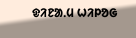ᱫᱤᱱᱟᱹᱢ ᱦᱤᱞᱚᱜ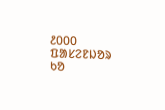᱒᱐᱐᱐ ᱯᱟᱥᱮᱱᱡᱚᱨ ᱠᱚ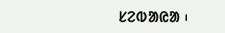ᱥᱮᱵᱟᱭᱟ ᱾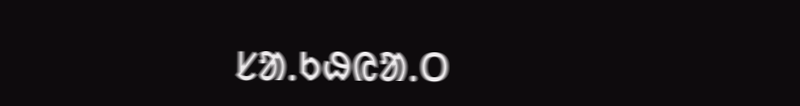ᱥᱟᱹᱠᱷᱭᱟᱹᱛ